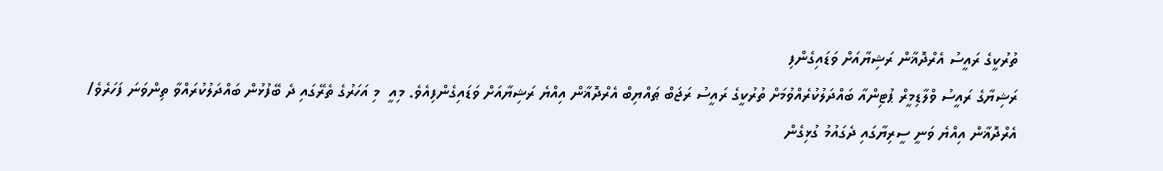ތުރުކީގެ ރައީސު އެރްދޮޣާން ރަޝިޔާއަށް ވަޑައިގެންފި
ރަޝިޔާގެ ރައީސު ވްލާޑިމީރް ޕުޓިންއާ ބައްދަލުކުރެއްވުމަށް ތުރުކީގެ ރައީސު ރަޖަބް ޠައްޔިބް އެރްދޮޣާން އިއްޔެ ރަޝިޔާއަށް ވަޑައިގެންފިއެވެ. މިއީ  މި އަހަރުގެ ތެރޭގައި ދެ ބޭފުޅުން ބައްދަލުކުރައްވާ ތިންވަނަ ފަހަރެވެ/
އެރްދޮޣާން އިއްޔެ ވަނީ ސީރިޔާގައި ދެގައުމު ގުޅިގެން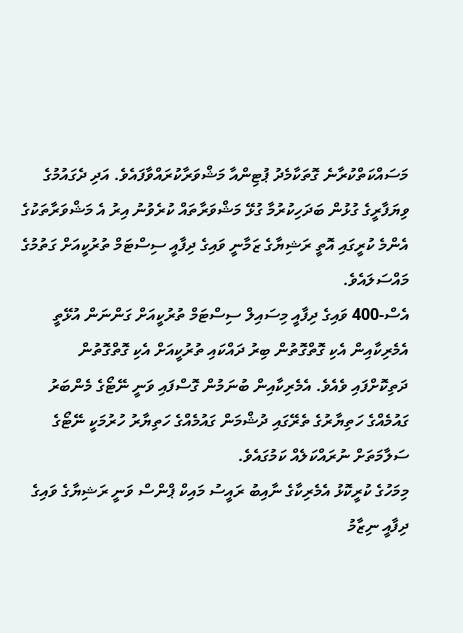މަސައްކަތްކުރާނެ ގޮތަކާމެދު ޕުޓިންއާ މަޝްވަރާކުރައްވާފައެވެ. އަދި ދެގައުމުގެ ވިޔަފާރީގެ ގުޅުން ބަދަހިކުރުމާ ގުޅޭ މަޝްވަރާތައް ކުރެވުނު އިރު އެ މަޝްވަރާތަކުގެ އެންމެ ކުރީގައި އޮތީ ރަޝިޔާގެ ޒަމާނީ ވައިގެ ދިފާއީ ސިސްޓަމް ތުރުކީއަށް ގަތުމުގެ މައްސަލައެވެ.
އެސް-400 ވައިގެ ދިފާއީ މިސައިލް ސިސްޓަމް ތުރުކީއަށް ގަންނަން އުޅޭތީ އެމެރިކާއިން އެކި ގޮތްގޮތުން ބިރު ދައްކައި ތުރުކީއަށް އެކި ގޮތްގޮތުން  ދަތިކޮށްފައި ވެއެވެ. އެމެރިކާއިން ބުނަމުން ގޮސްފައި ވަނީ ނޭޓޯގެ މެންބަރު ގައުމެއްގެ ހަތިޔާރުގެ ތެރޭގައި ދުޝްމަން ގައުމެއްގެ ހަތިޔާރު ހުރުމަކީ ނޭޓޯގެ ސަލާމަތަށް ނުރައްކަލެއް ކަމުގައެވެ.
މިމަހުގެ ކުރީކޮޅު އެމެރިކާގެ ނާއިބު ރައީސު މައިކް ޕްންސް ވަނީ ރަޝިޔާގެ ވައިގެ ދިފާއީ ނިޒާމު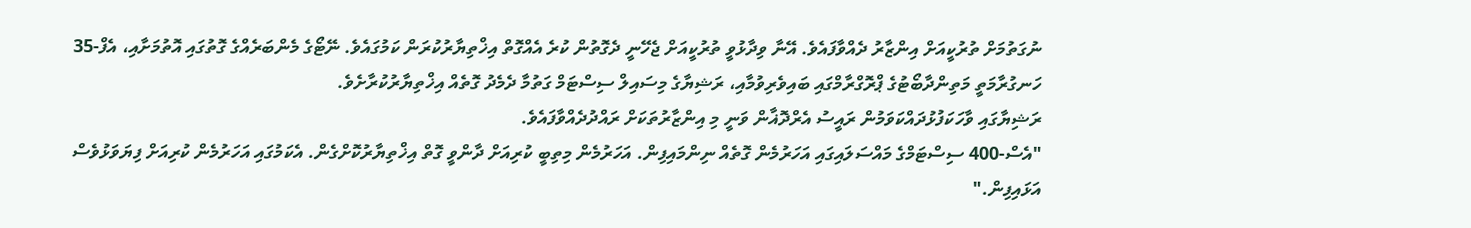ނުގަތުމަށް ތުރުކީއަށް އިންޒާރު ދެއްވާފައެވެ. އޭނާ ވިދާޅުވީ ތުރުކީއަށް ޖެހޭނީ ދެގޮތުން ކުރެ އެއްގޮތް އިޚްތިޔާރުކުރަން ކަމުގައެވެ. ނޭޓޯގެ މެންބަރެއްގެ ގޮތުގައި އޮތުމަށާއި، އެފް-35 ހަނގުރާމަތީ މަތިންދާބޯޓުގެ ޕްރޮގްރާމްގައި ބައިވެރިވުމާއި، ރަޝިޔާގެ މިސައިލް ސިސްޓަމް ގަތުމާ ދެމެދު ގޮތެއް އިޚްތިޔާރުކުރާށެވެ.
ރަޝިޔާގައި ވާހަކަފުޅުދައްކަވަމުން ރައީސު އެރްދޮޣާން ވަނީ މި އިންޒާރުތަކަށް ރައްދުދެއްވާފައެވެ.
"އެސް-400 ސިސްޓަމްގެ މައްސަލައިގައި އަހަރުމެން ގޮތެއް ނިންމައިފިން. އަހަރުމެން މިތިބީ ކުރިއަށް ދާންވީ ގޮތް އިޚްތިޔާރުކޮށްގެން. އެކަމުގައި އަހަރުމެން ކުރިއަށް ފިޔަވަޅުވެސް އަޅައިފިން."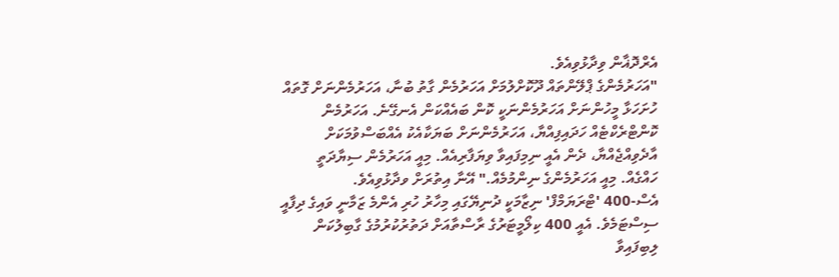އެރްދޮޣާން ވިދާޅުވިއެވެ.
"އަހަރުމެންގެ ޕްލޭންތައް ދޫކޮށްލުމަށް އަހަރުމެން ގާތު ބުނާ، އަހަރުމެންނަށް ގޮތައް ހުށަހަޅާ މީހުންނަށް އަހަރުމެންނަކީ ކޮން ބައެއްކަން އެނގޭނެ. އަހަރުމެން ކޮންޓްރެކްޓެއް ހަދައިފިއްޔާ، އަހަރުމެންނަށް ބަޔަކާއެކު އެއްބަސްވުމަކަށް އާދެވިއްޖެއްޔާ، ދެން އެއީ ނިމިފައިވާ ވިޔަފާރިއެއް. މިއީ އަހަރުމެން ސިޔާދަތީ ހައްގެއް. މިއީ އަހަރުމެންގެ ނިންމުމެއް." އޭނާ އިތުރަށް ވދާޅުވިއެވެ.
އެސް-400 'ޓްރަޔަމްފް' ނިޒާމަކީ ދުނިޔޭގައި މިހާރު ހުރި އެންމެ ޒަމާނީ ވައިގެ ދިފާއީ ސިސްޓަމެވެ. އެއީ 400 ކިލޯމީޓަރުގެ ރާސްތާއަށް ދަތުރުކުރުމުގެ ގާބިލުކަން ލިބިފައިވާ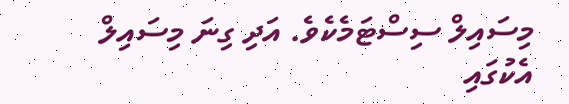މިސައިލް ސިސްޓަމެކެވެ. އަދި ގިނަ މިސައިލް އެކުގައި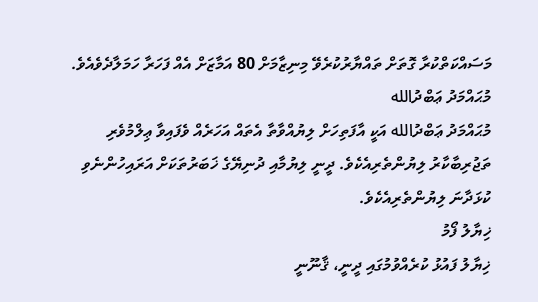މަސައްކަތްކުރާ ގޮތަށް ތައްޔާރުކުރެވޭ މިނިޒާމަށް 80 އަމާޒަށް އެއް ފަހަރާ ހަމަލާދެވެއެވެ.
މުޙައްމަދު ޢަބްދުالله
މުޙައްމަދު ޢަބްދުالله އަކީ އާފަތިހަށް ލިޔުއްވާތާ އެތައް އަހަރެއް ވެފައިވާ ޢިލްމުވެރި ތަޖުރިބާކާރު ލިޔުންތެރިއެކެވެ. ދީނީ ލިޔުމާއި ދުނިޔޭގެ ޚަބަރުތަކަށް އަރައިހުންނެވި ކުޅަދާނަ ލިޔުންތެރިއެކެވެ.
ޚިޔާލު ފޯމު
ޚިޔާލު ފައުޅު ކުރެއްވުމުގައި ދީނީ، ޤާނޫނީ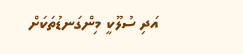އަދި ސުލޫކީ މިންގަނޑުތަކަށް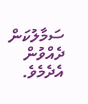ސަމާލުކަން ދެއްވުން އެދެމެވެ.